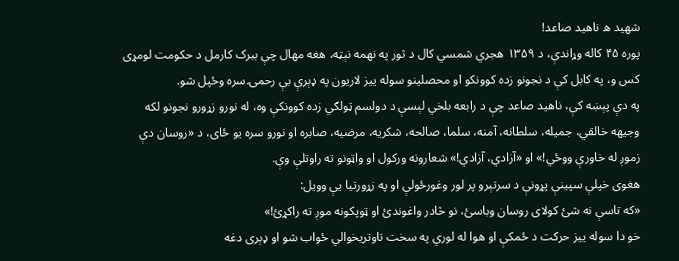شهید ه ناهید صاعد!
پوره ۴۵ کاله وړاندې، د ۱۳۵۹ هجري شمسي کال د ثور په نهمه نېټه، هغه مهال چې ببرک کارمل د حکومت لومړی کس و، په کابل کې د نجونو زده کوونکو او محصلینو سوله ییز لاریون په ډېرې بې رحمۍ سره وځپل شو.
په دې پېښه کې، ناهید صاعد چې د رابعه بلخي لېسې د دولسم ټولګي زده کوونکې وه، له نورو زړورو نجونو لکه وجیهه خالقي، جمیله، سلطانه، آمنه، سلما، صالحه، شکریه، مرضیه، صابره او نورو سره یو ځای، د «روسان دې زموږ له خاورې ووځي!» او «آزادي، آزادي!» شعارونه ورکول او واټونو ته راوتلې وې.
هغوی خپلې سپینې پړونې د سرتېرو پر لور وغورځولې او په زړورتیا یې وویل:
«که تاسې نه شئ کولای روسان وباسئ، نو څادر واغوندئ او ټوپکونه موږ ته راکړئ!»
خو دا سوله ییز حرکت د ځمکې او هوا له لوري په سخت تاوتریخوالي ځواب شو او ډېری دغه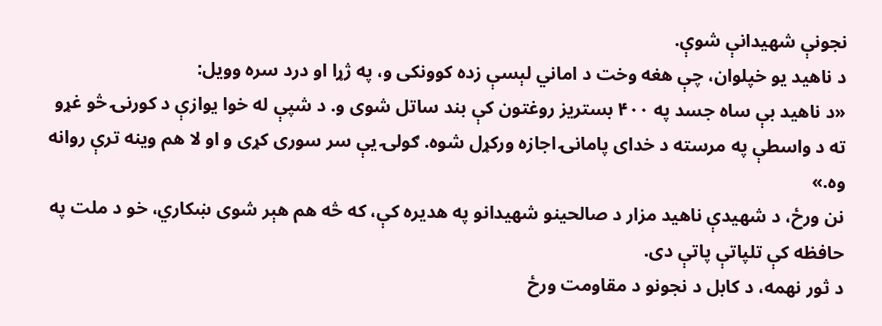نجونې شهیدانې شوې.
د ناهید یو خپلوان، چې هغه وخت د اماني لېسې زده کوونکی و، په ژړا او درد سره وویل:
«د ناهید بې ساه جسد په ۴۰۰ بستریز روغتون کې بند ساتل شوی و. د شپې له خوا یوازې د کورنۍ څو غړو ته د واسطې په مرسته د خدای پامانۍ اجازه ورکړل شوه. ګولۍ یې سر سوری کړی و او لا هم وینه ترې روانه وه.»
نن ورځ، د شهیدې ناهید مزار د صالحینو شهیدانو په هدیره کې، که څه هم هېر شوی ښکاري، خو د ملت په حافظه کې تلپاتې پاتې دی.
د ثور نهمه، د کابل د نجونو د مقاومت ورځ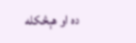ده او هېڅکله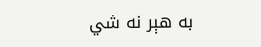به هېر نه شي